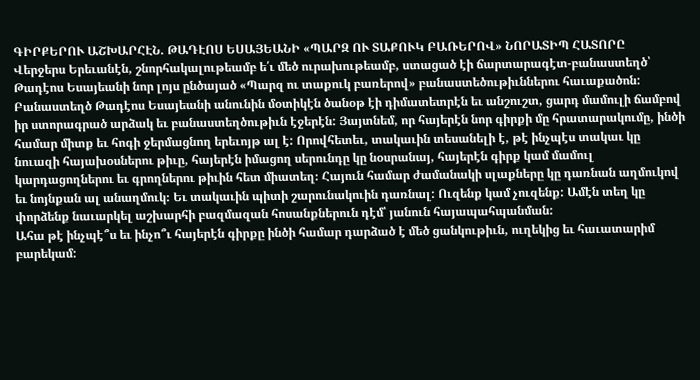ԳԻՐՔԵՐՈՒ ԱՇԽԱՐՀԷՆ. ԹԱԴԷՈՍ ԵՍԱՅԵԱՆԻ «ՊԱՐԶ ՈՒ ՏԱՔՈՒԿ ԲԱՌԵՐՈՎ» ՆՈՐԱՏԻՊ ՀԱՏՈՐԸ
Վերջերս Երեւանէն, շնորհակալութեամբ ե՛ւ մեծ ուրախութեամբ, ստացած էի ճարտարագէտ-բանաստեղծ՝ Թադէոս Եսայեանի նոր լոյս ընծայած «Պարզ ու տաքուկ բառերով» բանաստեծութիւններու հաւաքածոն:
Բանաստեղծ Թադէոս Եսայեանի անունին մօտիկէն ծանօթ էի դիմատետրէն եւ անշուշտ, ցարդ մամուլի ճամբով իր ստորագրած արձակ եւ բանաստեղծութիւն էջերէն: Յայտնեմ, որ հայերէն նոր գիրքի մը հրատարակումը, ինծի համար միտք եւ հոգի ջերմացնող երեւոյթ ալ է: Որովհետեւ, տակաւին տեսանելի է, թէ ինչպէս տակաւ կը նուազի հայախօսներու թիւը, հայերէն իմացող սերունդը կը նօսրանայ, հայերէն գիրք կամ մամուլ կարդացողներու եւ գրողներու թիւին հետ միատեղ։ Հայուն համար ժամանակի սլաքները կը դառնան աղմուկով եւ նոյնքան ալ անաղմուկ։ Եւ տակաւին պիտի շարունակուին դառնալ: Ուզենք կամ չուզենք: Ամէն տեղ կը փորձենք նաւարկել աշխարհի բազմազան հոսանքներուն դէմ՝ յանուն հայապահպանման:
Ահա թէ ինչպէ՞ս եւ ինչո՞ւ հայերէն գիրքը ինծի համար դարձած է մեծ ցանկութիւն, ուղեկից եւ հաւատարիմ բարեկամ: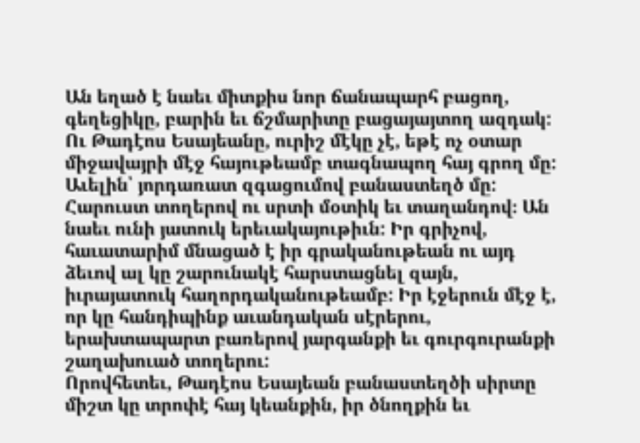Ան եղած է նաեւ միտքիս նոր ճանապարհ բացող, գեղեցիկը, բարին եւ ճշմարիտը բացայայտող ազդակ:
Ու Թադէոս Եսայեանը, ուրիշ մէկը չէ, եթէ ոչ օտար միջավայրի մէջ հայութեամբ տագնապող հայ գրող մը: Աւելին՝ յորդառատ զգացումով բանաստեղծ մը: Հարուստ տողերով ու սրտի մօտիկ եւ տաղանդով։ Ան նաեւ ունի յատուկ երեւակայութիւն: Իր գրիչով, հաւատարիմ մնացած է իր գրականութեան ու այդ ձեւով ալ կը շարունակէ հարստացնել զայն, իւրայատուկ հաղորդականութեամբ: Իր էջերուն մէջ է, որ կը հանդիպինք աւանդական սէրերու, երախտապարտ բառերով յարգանքի եւ գուրգուրանքի շաղախուած տողերու:
Որովհետեւ, Թադէոս Եսայեան բանաստեղծի սիրտը միշտ կը տրոփէ հայ կեանքին, իր ծնողքին եւ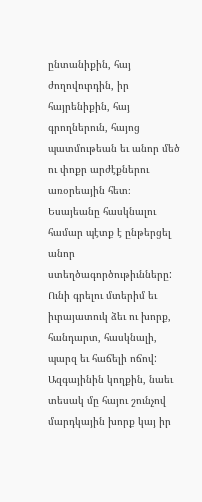ընտանիքին, հայ ժողովուրդին, իր հայրենիքին, հայ գրողներուն, հայոց պատմութեան եւ անոր մեծ ու փոքր արժէքներու առօրեային հետ։
Եսայեանը հասկնալու համար պէտք է ընթերցել անոր ստեղծագործութիւնները: Ունի գրելու մտերիմ եւ իւրայատուկ ձեւ ու խորք, հանդարտ, հասկնալի, պարզ եւ հաճելի ոճով: Ազգայինին կողքին, նաեւ տեսակ մը հայու շունչով մարդկային խորք կայ իր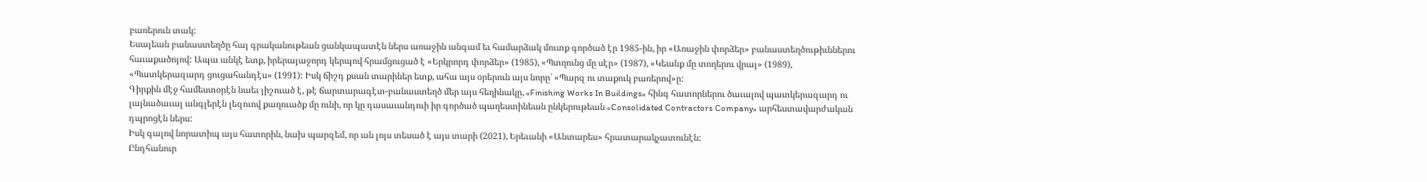բառերուն տակ:
Եսայեան բանաստեղծը հայ գրականութեան ցանկապատէն ներս առաջին անգամ եւ համարձակ մուտք գործած էր 1985-ին, իր «Առաջին փորձեր» բանաստեղծութիւններու հաւաքածոյով: Ապա անկէ ետք, իրերայաջորդ կերպով հրամցուցած է «Երկրորդ փորձեր» (1985), «Պտղունց մը սէր» (1987), «Կեանք մը տողերու վրայ» (1989), «Պատկերազարդ ցուցահանդէս» (1991): Իսկ ճիշդ քսան տարիներ ետք, ահա այս օրերուն այս նորը՝ «Պարզ ու տաքուկ բառերով»ը:
Գիրքին մէջ համեստօրէն նաեւ յիշուած է, թէ ճարտարագէտ-բանաստեղծ մեր այս հեղինակը, «Finishing Works In Buildings» հինգ հատորներու ծաւալով պատկերազարդ ու լայնածաւալ անգլերէն լեզուով քաղուածք մը ունի, որ կը դասաւանդուի իր գործած պաղեստինեան ընկերութեան «Consolidated Contractors Company» արհեստավարժական դպրոցէն ներս:
Իսկ գալով նորատիպ այս հատորին, նախ պարզեմ, որ ան լոյս տեսած է այս տարի (2021), Երեւանի «Անտարես» հրատարակչատունէն:
Ընդհանուր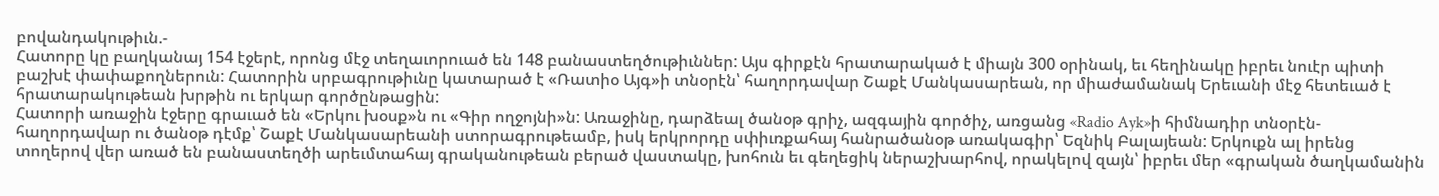բովանդակութիւն.-
Հատորը կը բաղկանայ 154 էջերէ, որոնց մէջ տեղաւորուած են 148 բանաստեղծութիւններ: Այս գիրքէն հրատարակած է միայն 300 օրինակ, եւ հեղինակը իբրեւ նուէր պիտի բաշխէ փափաքողներուն: Հատորին սրբագրութիւնը կատարած է «Ռատիօ Այգ»ի տնօրէն՝ հաղորդավար Շաքէ Մանկասարեան, որ միաժամանակ Երեւանի մէջ հետեւած է հրատարակութեան խրթին ու երկար գործընթացին:
Հատորի առաջին էջերը գրաւած են «Երկու խօսք»ն ու «Գիր ողջոյնի»ն: Առաջինը, դարձեալ ծանօթ գրիչ, ազգային գործիչ, առցանց «Radio Ayk»ի հիմնադիր տնօրէն-հաղորդավար ու ծանօթ դէմք՝ Շաքէ Մանկասարեանի ստորագրութեամբ, իսկ երկրորդը սփիւռքահայ հանրածանօթ առակագիր՝ Եզնիկ Բալայեան: Երկուքն ալ իրենց տողերով վեր առած են բանաստեղծի արեւմտահայ գրականութեան բերած վաստակը, խոհուն եւ գեղեցիկ ներաշխարհով, որակելով զայն՝ իբրեւ մեր «գրական ծաղկամանին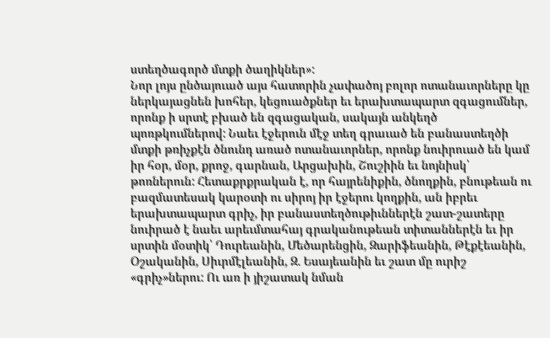ստեղծագործ մտքի ծաղիկներ»:
Նոր լոյս ընծայուած այս հատորին չափածոյ բոլոր ոտանաւորները կը ներկայացնեն խոհեր, կեցուածքներ եւ երախտապարտ զգացումներ, որոնք ի սրտէ բխած են զգացական, սակայն անկեղծ պոռթկումներով: Նաեւ էջերուն մէջ տեղ գրաւած են բանաստեղծի մտքի թռիչքէն ծնունդ առած ոտանաւորներ, որոնք նուիրուած են կամ իր հօր, մօր, քրոջ, գարնան, Արցախին, Շուշիին եւ նոյնիսկ՝ թոռներուն: Հետաքրքրական է, որ հայրենիքին, ծնողքին, բնութեան ու բազմատեսակ կարօտի ու սիրոյ իր էջերու կողքին, ան իբրեւ երախտապարտ գրիչ, իր բանաստեղծութիւններէն շատ-շատերը նուիրած է նաեւ արեւմտահայ գրականութեան տիտաններէն եւ իր սրտին մօտիկ՝ Դուրեանին, Մեծարենցին, Զարիֆեանին, Թէքէեանին, Օշականին, Սիւրմէլեանին, Զ. Եսայեանին եւ շատ մը ուրիշ «գրիչ»ներու: Ու առ ի յիշատակ նման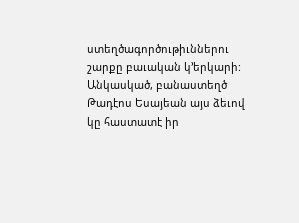ստեղծագործութիւններու շարքը բաւական կ՚երկարի:
Անկասկած, բանաստեղծ Թադէոս Եսայեան այս ձեւով կը հաստատէ իր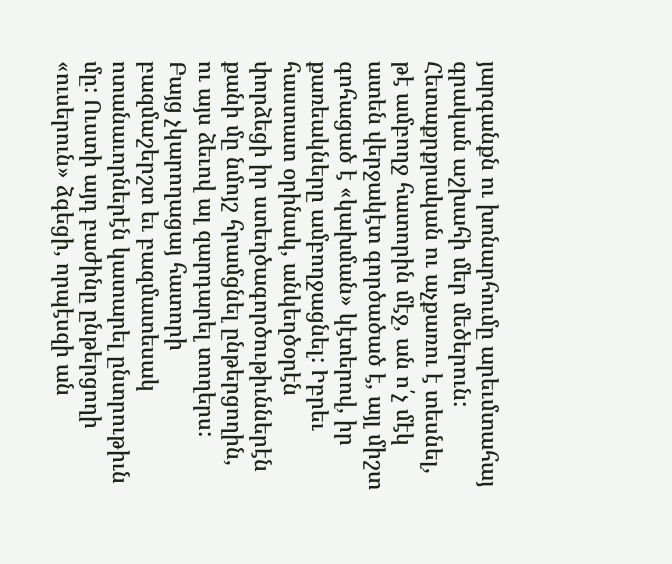յարգանքն ու խոնարհումը արեւմտահայ գրական աշխահի մեր մեծերուն: Հետաքրքրական ու աչքառու է տեսնել, թէ ամբողջ հատորին մէջ, ան ո՛չ մէկ ատեն վերջակէտ գործածած է, այլ միշտ գոհացած է «կախման» կէտերով, իր քառեակները ամբողջացնել: Իբրեւ հաստատ օրինակ, անկեղծօրէն փորձեցի իր ստեղծագործութիւններէն քանի մը նմոյշ հրամցնել ընթերցողին, ու այս ձեւով ալ զարդարել տողերս: Բայց չկարողացայ հատորի բազմաշերշտ եւ բազմատեսակ ոտանաւորներէն կատարել ընտրութիւն մը: Ուստի այդ բաժինը ընթերցողի «ուսերուն» ձգեցի, որպէսզի ան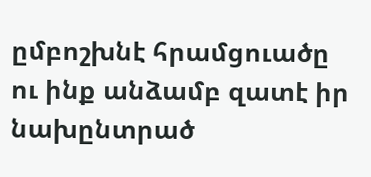ըմբոշխնէ հրամցուածը ու ինք անձամբ զատէ իր նախընտրած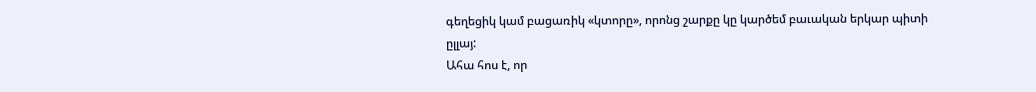գեղեցիկ կամ բացառիկ «կտորը», որոնց շարքը կը կարծեմ բաւական երկար պիտի ըլլայ:
Ահա հոս է, որ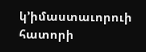կ՚իմաստաւորուի հատորի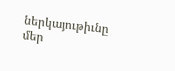ներկայութիւնը մեր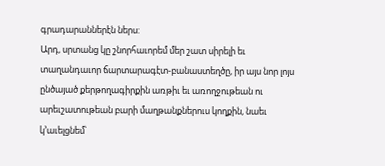գրադարաններէն ներս:
Արդ, սրտանց կը շնորհաւորեմ մեր շատ սիրելի եւ տաղանդաւոր ճարտարագէտ-բանաստեղծը, իր այս նոր լոյս ընծայած քերթողագիրքին առթիւ եւ առողջութեան ու արեւշատութեան բարի մաղթանքներուս կողքին, նաեւ կ՚աւելցնեմ՝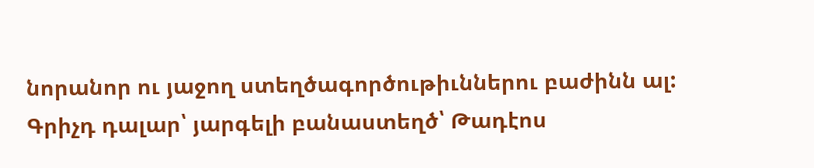նորանոր ու յաջող ստեղծագործութիւններու բաժինն ալ:
Գրիչդ դալար՝ յարգելի բանաստեղծ՝ Թադէոս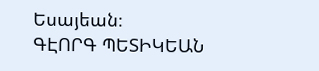Եսայեան։
ԳԷՈՐԳ ՊԵՏԻԿԵԱՆ